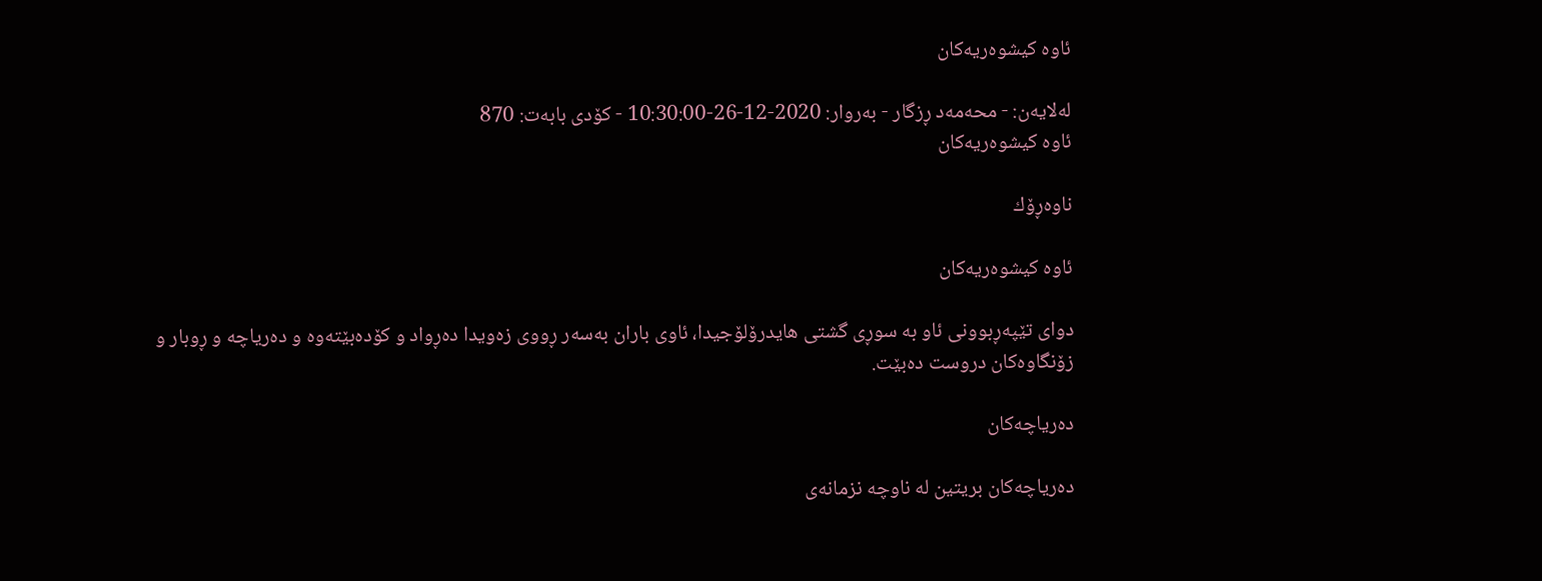ئاوە کیشوەریەکان

له‌لایه‌ن: - محەمەد ڕزگار - به‌روار: 2020-12-26-10:30:00 - کۆدی بابەت: 870
ئاوە کیشوەریەکان

ناوه‌ڕۆك

ئاوە کیشوەریەکان

دوای تێپەڕبوونی ئاو بە سوڕی گشتی هایدرۆلۆجیدا، ئاوی باران بەسەر ڕووی زەویدا دەڕواد و کۆدەبێتەوە و دەریاچە و ڕوبار و زۆنگاوەکان دروست دەبێت.

دەریاچەکان

دەریاچەکان بریتین لە ناوچە نزمانەی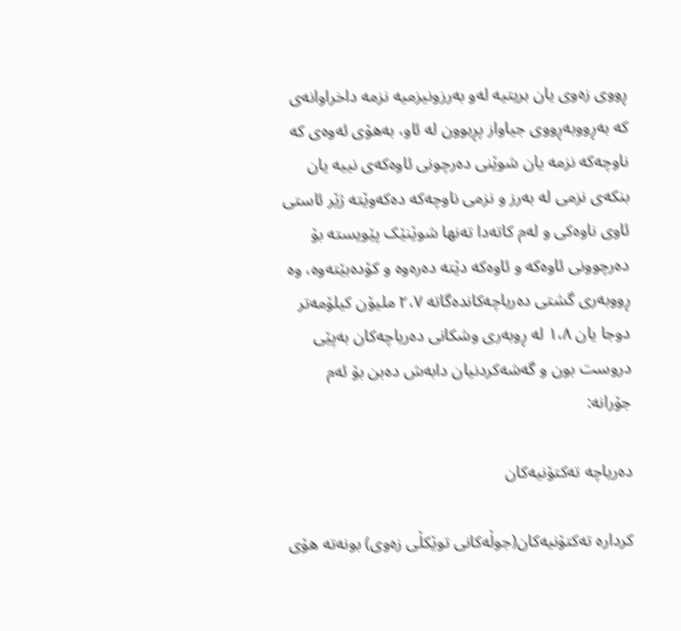ڕووی زەوی یان بریتیە لەو بەرزونیزمیە نزمە داخراوانەی کە بەڕووبەڕووی جیاواز پڕبوون لە ئاو، بەهۆی ئەوەی کە ناوچەکە نزمە یان شوێنی دەرچونی ئاوەکەی نییە یان بنکەی نزمی لە بەرز و نزمی ناوچەکە دەکەوێتە ژێر ئاستی ئاوی ناوەکی و لەم کاتەدا تەنها شوێنێک پێویستە بۆ دەرچوونی ئاوەکە و ئاوەکە دێتە دەرەوە و کۆدەبێتەوە، وە ڕووبەری گشتی دەریاچەکاندەگاتە ٢،٧ ملیۆن کیلۆمەتر دوجا یان ١،٨ لە ڕوبەری وشکانی دەریاچەکان بەپێی دروست بون و گەشەکردنیان دابەش دەبن بۆ ئەم جۆرانە:

دەریاچە تەکتۆنیەکان

کردارە تەکتۆنیەکان(جوڵەکانی توێکڵی زەوی) بونەتە هۆی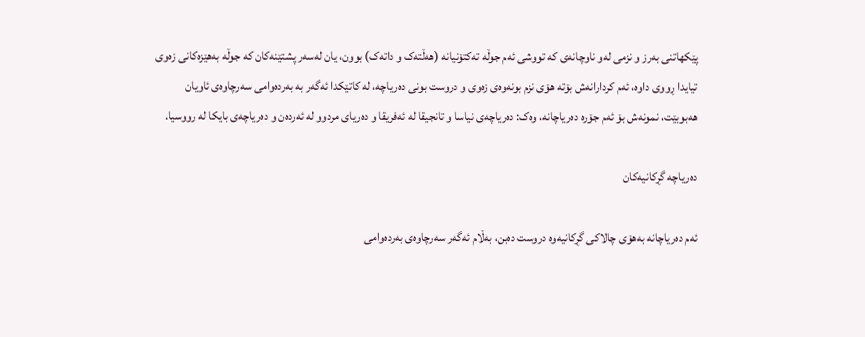پێکهاتنی بەرز و نزمی لەو ناوچانەی کە تووشی ئەم جوڵە تەکتۆنیانە (هەڵتەک و داتەک) بوون، یان لەسەر پشتێنەکان کە جوڵە بەهێزەکانی زەوی تیایدا ڕووی داوە، ئەم کردارانەش بۆتە هۆی نزم بونەوەی زەوی و دروست بونی دەریاچە، لە کاتێکدا ئەگەر بە بەردەوامی سەرچاوەی ئاویان هەبوبێت، نمونەش بۆ ئەم جۆرە دەریاچانە، وەک: دەریاچەی نیاسا و تانجیقا لە ئەفریقا و دەریای مردوو لە ئەردەن و دەریاچەی بایکا لە رووسیا.

دەریاچە گڕکانیەکان

ئەم دەریاچانە بەهۆی چالاکی گڕکانیەوە دروست دەبن، بەڵام ئەگەر سەرچاوەی بەردەوامی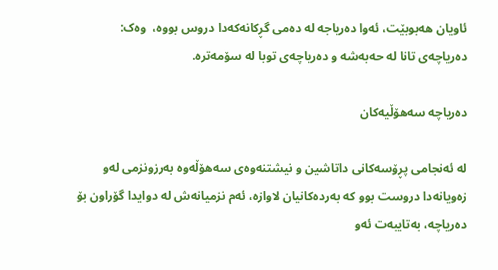ئاویان هەبوبێت، ئەوا دەریاجە لە دەمی گڕکانەکەدا دروس بووە،  وەک: دەریاچەی تانا لە حەبەشە و دەریاچەی توبا لە سۆمەترە.

دەریاچە سەهۆڵیەکان

لە ئەنجامی پڕۆسەکانی داتاشین و نیشتنەوەی سەهۆڵەوە بەرزونزمی لەو زەویانەدا دروست بوو کە بەردەکانیان لاوازە، ئەم نزمیانەش لە دوایدا گۆراون بۆ دەریاچە، بەتایبەت ئەو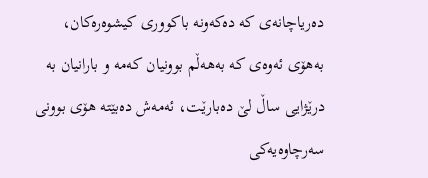دەریاچانەی کە دەکەونە باکووری کیشوەرەکان، بەهۆی ئەوەی کە بەهەڵم بوونیان کەمە و بارانیان بە درێژایی ساڵ لێ دەبارێت، ئەمەش دەبێتە هۆی بوونی سەرچاوەیەکی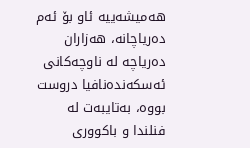هەمیشەییە ئاو بۆ ئەم دەریاچانە، هەزاران دەریاچە لە ناوچەکانی ئەسکەندەنافیا دروست بووە، بەتایبەت لە فنلندا و باکووری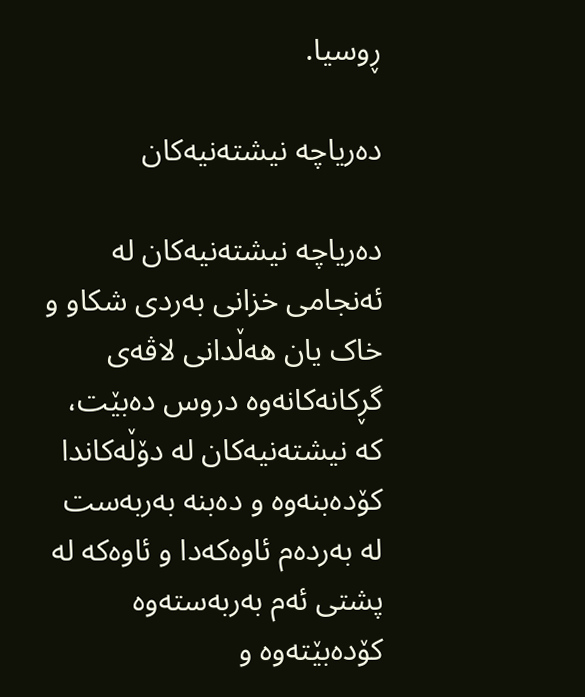ڕوسیا.

دەریاچە نیشتەنیەکان

دەریاچە نیشتەنیەکان لە ئەنجامی خزانی بەردی شکاو و خاک یان هەڵدانی لاڤەی گڕکانەکانەوە دروس دەبێت، کە نیشتەنیەکان لە دۆڵەکاندا کۆدەبنەوە و دەبنە بەربەست لە بەردەم ئاوەکەدا و ئاوەکە لە پشتی ئەم بەربەستەوە کۆدەبێتەوە و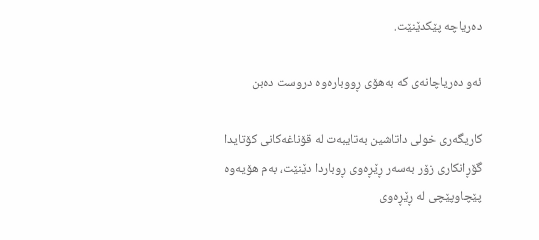دەریاچە پێکدێنێت.

ئەو دەریاچانەی کە بەهۆی ڕووبارەوە دروست دەبن

کاریگەری خولی داتاشین بەتایبەت لە قۆناغەکانی کۆتایدا گۆڕانکاری زۆر بەسەر ڕێڕەوی ڕوباردا دێنێت، بەم هۆیەوە پێچاوپێچی لە ڕێڕەوی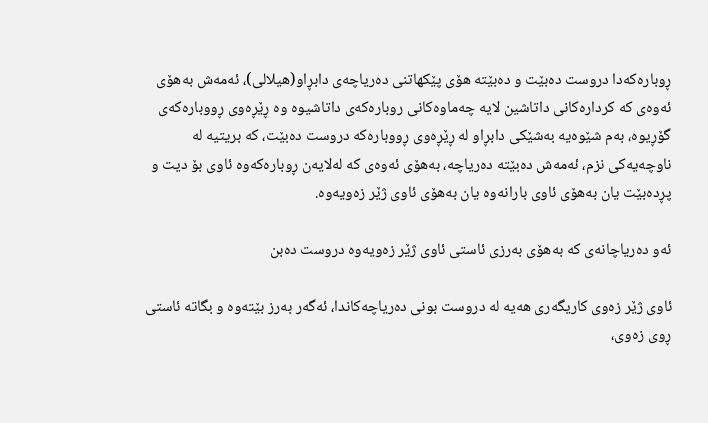ڕوبارەکەدا دروست دەبێت و دەبێتە هۆی پێکهاتنی دەریاچەی دابڕاو(هیلالی)، ئەمەش بەهۆی ئەوەی کە کردارەکانی داتاشین لایە چەماوەکانی روبارەکەی داتاشیوە وە ڕێڕەوی ڕووبارەکەی گۆڕیوە، بەم شێوەیە بەشێکی دابڕاو لە ڕێڕەوی ڕووبارەکە دروست دەبێت، کە بریتیە لە ناوچەیەکی نزم، ئەمەش دەبێتە دەریاچە، بەهۆی ئەوەی کە لەلایەن ڕوبارەکەوە ئاوی بۆ دیت و پڕدەبێت یان بەهۆی ئاوی بارانەوە یان بەهۆی ئاوی ژێر زەویەوە.

ئەو دەریاچانەی کە بەهۆی بەرزی ئاستی ئاوی ژێر زەویەوە دروست دەبن

ئاوی ژێر زەوی کاریگەری هەیە لە دروست بونی دەریاچەکاندا، ئەگەر بەرز بێتەوە و بگاتە ئاستی ڕوی زەوی،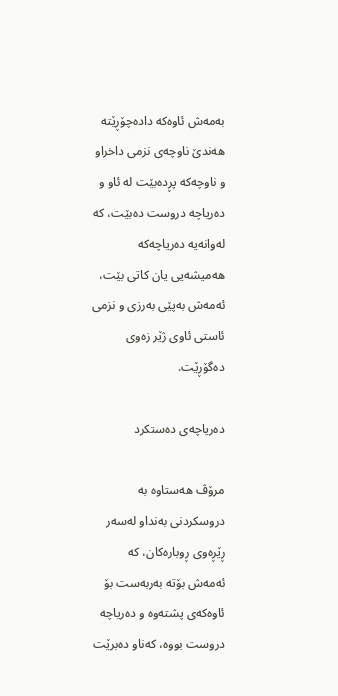بەمەش ئاوەکە دادەچۆڕێتە هەندێ ناوچەی نزمی داخراو و ناوچەکە پڕدەبێت لە ئاو و دەریاچە دروست دەبێت، کە لەوانەیە دەریاچەکە هەمیشەیی یان کاتی بێت، ئەمەش بەپێی بەرزی و نزمی ئاستی ئاوی ژێر زەوی دەگۆڕێت.

دەریاچەی دەستکرد

مرۆڤ هەستاوە بە دروسکردنی بەنداو لەسەر ڕێڕەوی ڕوبارەکان، کە ئەمەش بۆتە بەربەست بۆ ئاوەکەی پشتەوە و دەریاچە دروست بووە، کەناو دەبرێت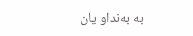بە بەنداو یان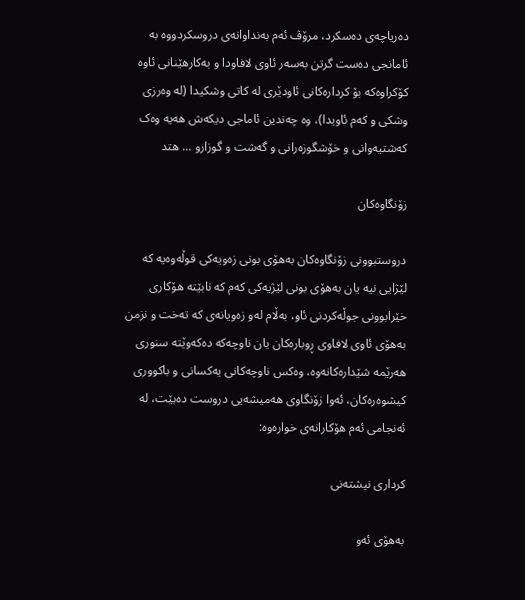دەریاچەی دەسکرد، مرۆڤ ئەم بەنداوانەی دروسکردووە بە ئامانجی دەست گرتن بەسەر ئاوی لافاودا و بەکارهێنانی ئاوە کۆکراوەکە بۆ کردارەکانی ئاودێری لە کاتی وشکیدا (لە وەرزی وشکی و کەم ئاویدا)، وە چەندین ئاماجی دیکەش هەیە وەک کەشتیەوانی و خۆشگوزەرانی و گەشت و گوزارو ... هتد

زۆنگاوەکان

دروستبوونی زۆنگاوەکان بەهۆی بونی زەویەکی قوڵەوەیە کە لێژایی نیە یان بەهۆی بونی لێژیەکی کەم کە نابێتە هۆکاری خێرابوونی جوڵەکردنی ئاو، بەڵام لەو زەویانەی کە تەخت و نزمن بەهۆی ئاوی لافاوی ڕوبارەکان یان ناوچەکە دەکەوێتە سنوری هەرێمە شێدارەکانەوە، وەکس ناوچەکانی یەکسانی و باکووری کیشوەرەکان، ئەوا زۆنگاوی هەمیشەیی دروست دەبێت، لە ئەنجامی ئەم هۆکارانەی خوارەوە:

کرداری نیشتەنی

بەهۆی ئەو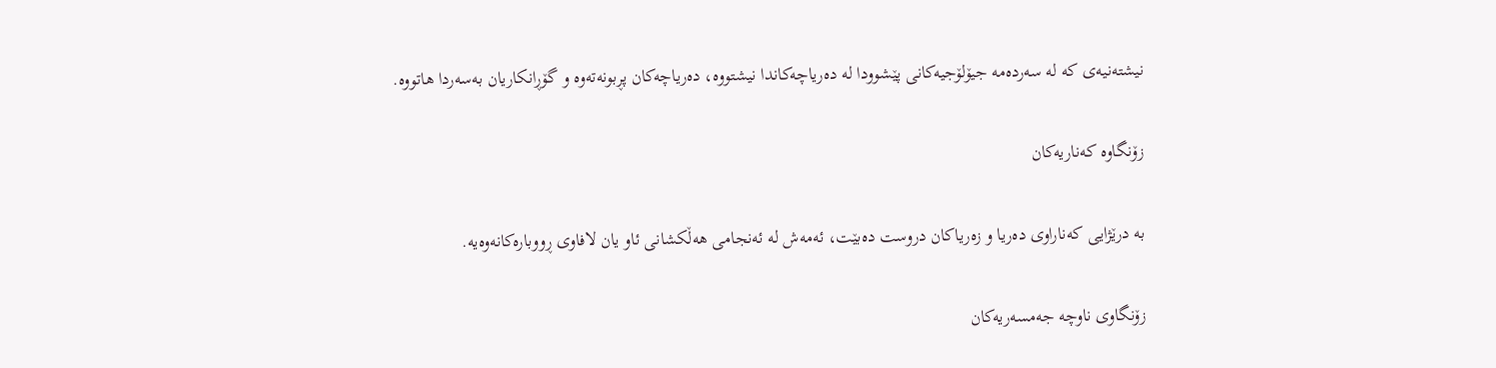نیشتەنیەی کە لە سەردەمە جیۆلۆجیەکانی پێشوودا لە دەریاچەکاندا نیشتووە، دەریاچەکان پڕبونەتەوە و گۆڕانکاریان بەسەردا هاتووە.

زۆنگاوە کەناریەکان

بە درێژایی کەناراوی دەریا و زەریاکان دروست دەبێت، ئەمەش لە ئەنجامی هەڵکشانی ئاو یان لافاوی ڕووبارەکانەوەیە.

زۆنگاوی ناوچە جەمسەریەکان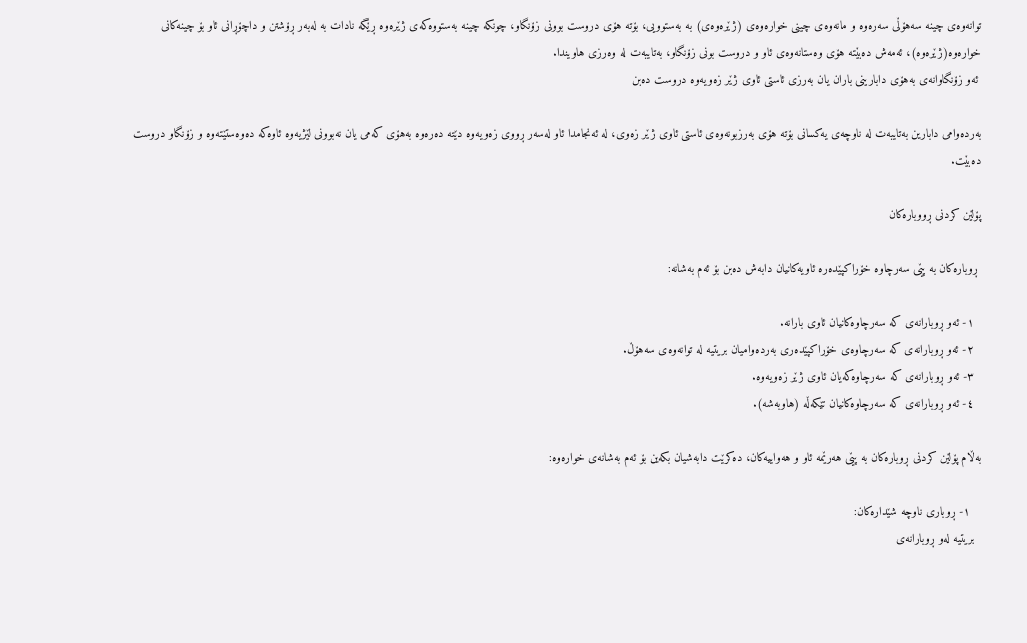توانەوەی چینە سەهۆڵی سەرەوە و مانەوەی چینی خوارەوەی (ژێرەوەی) بە بەستوویی، بۆتە هۆی دروست بوونی زۆنگاو، چونکە چینە بەستووەکەی ژێرەوە ڕێگە نادات بە لەبەر ڕۆشتن و داچۆڕانی ئاو بۆ چینەکانی خوارەوە(ژێرەوە)، ئەمەش دەبێتە هۆی وەستانەوەی ئاو و دروست بونی زۆنگاو، بەتایبەت لە وەرزی هاویندا.
 ئەو زۆنگاوانەی بەهۆی دابارینی باران یان بەرزی ئاستی ئاوی ژێر زەویەوە دروست دەبن

بەردەوامی دابارین بەتایبەت لە ناوچەی یەکسانی بۆتە هۆی بەرزبونەوەی ئاستی ئاوی ژێر زەوی، لە ئەنجامدا ئاو لەسەر ڕووی زەویەوە دێتە دەرەوە بەهۆی کەمی یان نەبوونی لێژیەوە ئاوەکە دەوەستێتەوە و زۆنگاو دروست دەبێت.

پۆلێن کردنی ڕووبارەکان

 ڕوبارەکان بە پێی سەرچاوە خۆراکپێدەرە ئاویەکانیان دابەش دەبن بۆ ئەم بەشانە:

  ١- ئەو ڕوبارانەی کە سەرچاوەکانیان ئاوی بارانە.
  ٢- ئەو ڕوبارانەی کە سەرچاوەی خۆراکپێدەری بەردەوامیان بریتیە لە توانەوەی سەهۆڵ.
  ٣- ئەو ڕوبارانەی کە سەرچاوەکەیان ئاوی ژێر زەویەوە.
  ٤- ئەو ڕوبارانەی کە سەرچاوەکانیان تێکەڵە (هاوبەشە).

بەڵام پۆلێن کردنی ڕوبارەکان بە پێی هەرێمە ئاو و هەواییەکان، دەکرێت دابەشیان بکەین بۆ ئەم بەشانەی خوارەوە:

   ١- ڕوباری ناوچە شێدارەکان:
  بریتیە لەو ڕوبارانەی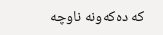کە دەکەونە ناوچە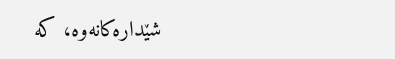شێدارەکانەوە، کە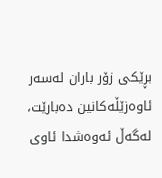بڕێکی زۆر باران لەسەر ئاوەزێڵەکانین دەبارێت، لەگەڵ ئەوەشدا ئاوی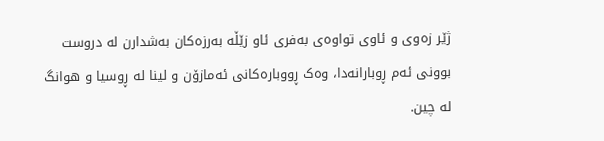ژێر زەوی و ئاوی تواوەی بەفری ئاو زێڵە بەرزەکان بەشدارن لە دروست بوونی ئەم ڕوبارانەدا، وەک ڕووبارەکانی ئەمازۆن و لینا لە ڕوسیا و هوانگ لە چین.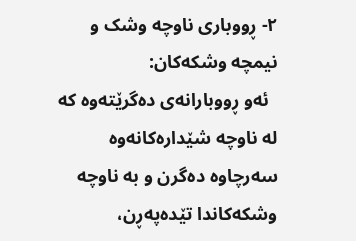٢- ڕووباری ناوچە وشک و نیمچە وشکەکان:
  ئەو ڕووبارانەی دەگرێتەوە کە لە ناوچە شێدارەکانەوە سەرچاوە دەگرن و بە ناوچە وشکەکاندا تێدەپەڕن،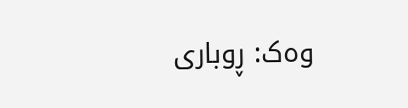وەک: ڕوباری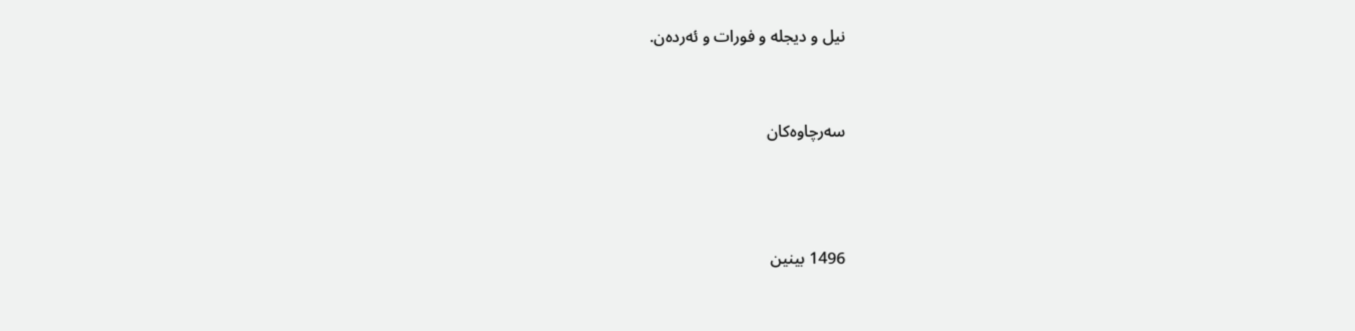نیل و دیجلە و فورات و ئەردەن.


سەرچاوەکان



1496 بینین